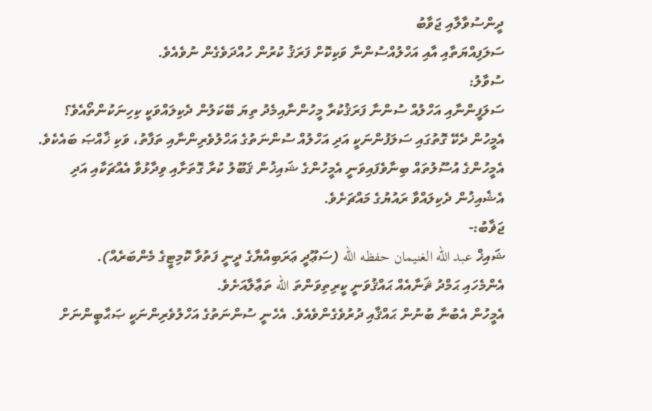ދީންސުވާލާއި ޖަވާބު
ސަލަފިއްޔަތާއި އާއި އަހްލުއްސުންނާ ވަކިކޮށް ފަރަޤު ކުރުން ހުއްދަވެގެން ނުވެއެވެ.
ސުވާލު:
ސަލަފީންނާއި އަހްލުއް ސުންނާ ފަރަޤުކުރާ މީހުންނާއިމެދު ތިޔަ ބޭކަލުން ދެކިލައްވަކީ ކިހިނަކުންތޯއެވެ؟ އެމީހުން ދެކޭ ގޮތުގައި ސަލަފުންނަކީ އަދި އަހްލުއް ސުންނަތުގެ އަހްލުވެރިންނާއި ތަފާތު، ވަކި ޚާއްޞަ ބައެކެވެ. އެމީހުންގެ އުސޫލުތައް ބިނާވެފައިވަނީ އެމީހުންގެ ޝައިޚުން ޤަބޫލު ކުރާ ގޮތަށާއި ވިދާޅުވާ އެއްޗަކާއި އަދި އެޝެއިޚުން ދެކިލައްވާ ރައުޔުގެ މައްޗަށެވެ.
ޖަޥާބު:-
ޝައިޚް عبد الله الغنيمان حفظه الله (ސަޢޫދީ ޢަރަބިއްޔާގެ ދީނީ ފަތުވާ ކޮމިޓީގެ މެންބަރެއް).
އެންމެހައި ޙަމްދު ޘަނާއެއް ޙައްޤުވަނީ ކީރިތިވަންތަ الله ތަޢާލާއަށެވެ.
އެމީހުން އެބުނާ ބުނުން ޙައްޤާއި ދުރުވެގެންވެއެވެ. އެހެނީ ސުންނަތުގެ އަހްލުވެރިންނަކީ ޞަޙާބީންނަށް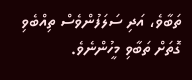ތަބާވެ، އަދި ސަލަފުންވެސް ތިއްބެވި ގޮތަށް ތަބާވި މީހުންނެވެ.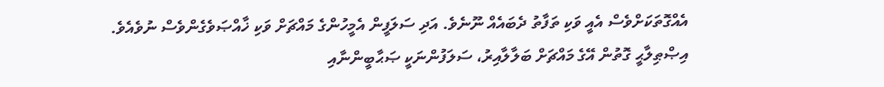އެއްގޮތަކަށްވެސް އެއީ ވަކި ތަފާތު ދެބައެއް ނޫނެވެ. އަދި ސަލަފީން އެމީހުންގެ މައްޗަށް ވަކި ޚާއްޞަވެގެންވެސް ނުވެއެވެ.
އިޞްޠިލާޙީ ގޮތުން އޭގެ މައްޗަށް ބަލާލާއިރު، ސަލަފުންނަކީ ޞަޙާބީންނާއި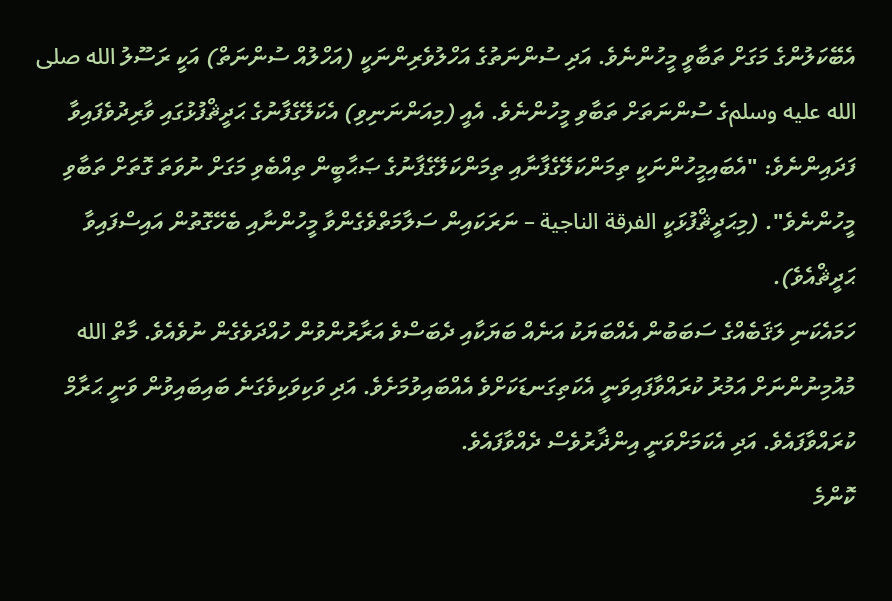އެބޭކަލުންގެ މަގަށް ތަބާވީ މީހުންނެވެ. އަދި ސުންނަތުގެ އަހްލުވެރިންނަކީ (އަހްލުއް ސުންނަތް) އަކީ ރަސޫލު الله صلى الله عليه وسلمގެ ސުންނަތަށް ތަބާވި މީހުންނެވެ. އެއީ (މިއަންނަނިވި) އެކަލޭގެފާނުގެ ޙަދީޘްފުޅުގައި ވާރިދުވެފައިވާ ފަދައިންނެވެ: "އެބައިމީހުންނަކީ ތިމަންކަލޭގެފާނާއި ތިމަންކަލޭގެފާނުގެ ޞަޙާބީން ތިއްބެވި މަގަށް ނުވަތަ ގޮތަށް ތަބާވި މީހުންނެވެ". (މިޙަދީޘްފުޅަކީ الفرقة الناجية – ނަރަކައިން ސަލާމަތްވެގެންވާ މީހުންނާއި ބެހޭގޮތުން އައިސްފައިވާ ޙަދީޘްއެވެ).
ހަމައެކަނި ލަޤަބެއްގެ ސަބަބުން އެއްބަޔަކު އަނެއް ބަޔަކާއި ދެބަސްވެ އަރާރުންވުން ހުއްދަވެގެން ނުވެއެވެ. މާތް الله މުއުމިނުންނަށް އަމުރު ކުރައްވާފައިވަނީ އެކަތިގަނޑަކަށްވެ އެއްބައިވުމަށެވެ. އަދި ވަކިވަކިވެގަނެ ބައިބައިވުން ވަނީ ޙަރާމް ކުރައްވާފައެވެ. އަދި އެކަމަށްވަނީ އިންޛާރުވެސް ދެއްވާފައެވެ.
ކޮންމެ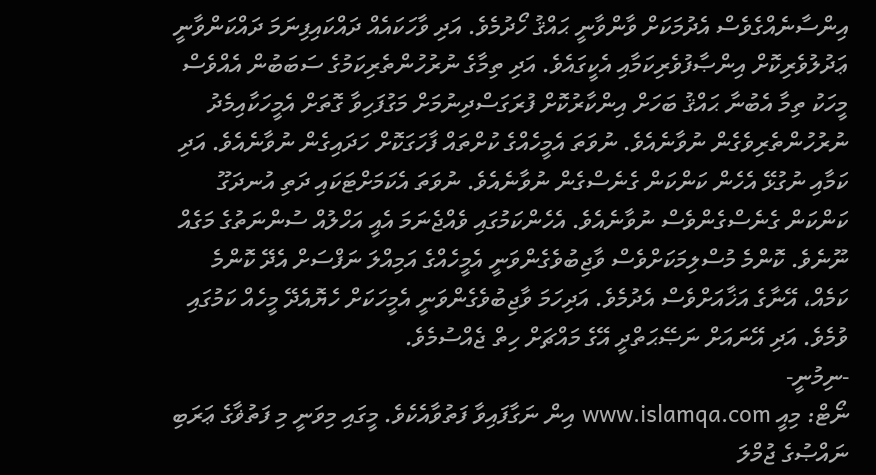އިންސާނެއްގެވެސް އެދުމަކަށް ވާންވާނީ ޙައްޤު ހޯދުމެވެ. އަދި ވާހަކައެއް ދައްކައިފިނަމަ ދައްކަންވާނީ ޢަދުލުވެރިކޮށް އިންޞާފުވެރިކަމާއި އެކީގައެވެ. އަދި ތިމާގެ ނުރުހުންތެރިކަމުގެ ސަބަބުން އެއްވެސް މީހަކު ތިމާ އެބުނާ ޙައްޤު ބަހަށް އިންކާރުކޮށް ފުރަގަސްދިނުމަށް މަގުފަހިވާ ގޮތަށް އެމީހަކާއިމެދު ނުރުހުންތެރިވެގެން ނުވާނެއެވެ. ނުވަތަ އެމީހެއްގެ ކުށްތައް ފާހަގަކޮށް ހަދައިގެން ނުވާނެއެވެ. އަދި ކަމާއި ނުގުޅޭ އެހެން ކަންކަން ގެނެސްގެން ނުވާނެއެވެ. ނުވަތަ އެކަމަށްޓަކައި ދަތި އުނދަގޫ ކަންކަން ގެނެސްގެންވެސް ނުވާނެއެވެ. އެހެންކަމުގައި ވެއްޖެނަމަ އެއީ އަހްލުއް ސުންނަތުގެ މަގެއް ނޫނެވެ. ކޮންމެ މުސްލިމަކަށްވެސް ވާޖިބުވެގެންވަނީ އެމީހެއްގެ އަމިއްލަ ނަފްސަށް އެދޭ ކޮންމެ ކަމެއް، އޭނާގެ އަޚާއަށްވެސް އެދުމެވެ. އަދިހަމަ ވާޖިބުވެގެންވަނީ އެމީހަކަށް ހެޔޮއެދޭ މީހެއް ކަމުގައި ވުމެވެ. އަދި އޭނައަށް ނަޞޭޙަތްދީ އޭގެ މައްޗަށް ހިތް ޖެއްސުމެވެ.
-ނިމުނީ-
ނޯޓް: މިއީ www.islamqa.com އިން ނަގާފައިވާ ފަތުވާއެކެވެ. މީގައި މިވަނީ މި ފަތުޥާގެ ޢަރަބި ނައްޞުގެ ޖުމްލަ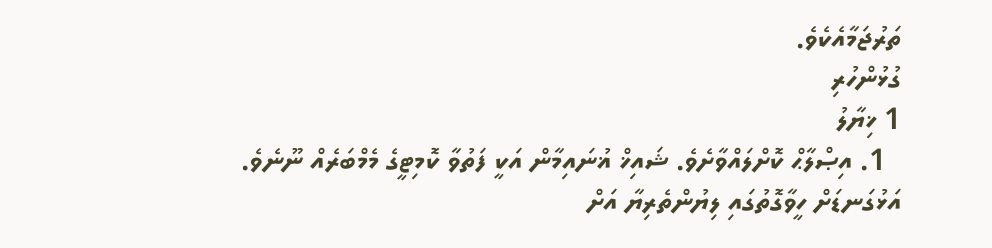ތަރުޖަމާއެކެވެ.
ގުޅުންހުރި
1 ޚިޔާލު
  1. އިޞްލާޙް ކޮށްލައްވާށެވެ. ޝައިޚް ޣުނައިމާން އަކީ ފަތުވާ ކޮމިޓީގެ މެމްބަރެއް ނޫނެވެ. އަޅުގަނޑަށް ހީވާގޮތުގައި ލިޔުންތެރިޔާ އަށް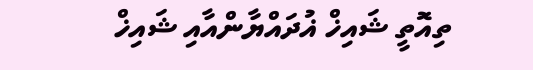ތިއޮތީ ޝައިޚް ޣުދައްޔާންއާއި ޝައިޚް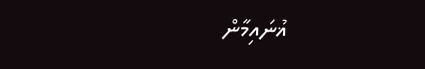ޣުނައިމާން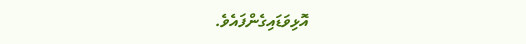އޮޅިވަޑައިގެންފައެވެ.